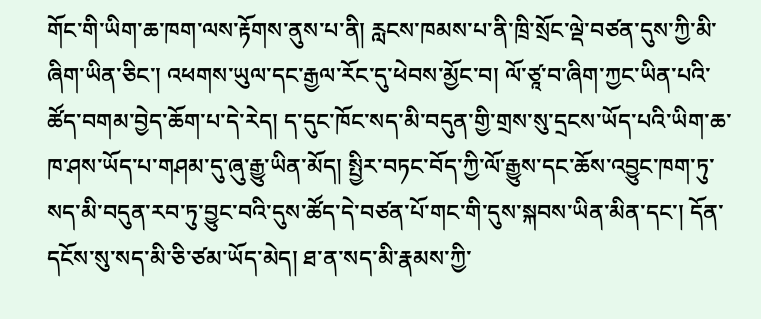གོང་གི་ཡིག་ཆ་ཁག་ལས་རྟོགས་ནུས་པ་ནི། རླངས་ཁམས་པ་ནི་ཁྲི་སྲོང་ལྡེ་བཙན་དུས་ཀྱི་མི་ཞིག་ཡིན་ཅིང་། འཕགས་ཡུལ་དང་རྒྱལ་རོང་དུ་ཕེབས་མྱོང་བ། ལོ་ཙཱ་བ་ཞིག་ཀྱང་ཡིན་པའི་ཚོད་བགམ་བྱེད་ཆོག་པ་དེ་རེད། ད་དུང་ཁོང་སད་མི་བདུན་གྱི་གྲས་སུ་དྲངས་ཡོད་པའི་ཡིག་ཆ་ཁ་ཤས་ཡོད་པ་གཤམ་དུ་ཞུ་རྒྱུ་ཡིན་མོད། སྤྱིར་བཏང་བོད་ཀྱི་ལོ་རྒྱུས་དང་ཆོས་འབྱུང་ཁག་ཏུ་སད་མི་བདུན་རབ་ཏུ་བྱུང་བའི་དུས་ཚོད་དེ་བཙན་པོ་གང་གི་དུས་སྐབས་ཡིན་མིན་དང་། དོན་དངོས་སུ་སད་མི་ཅི་ཙམ་ཡོད་མེད། ཐ་ན་སད་མི་རྣམས་ཀྱི་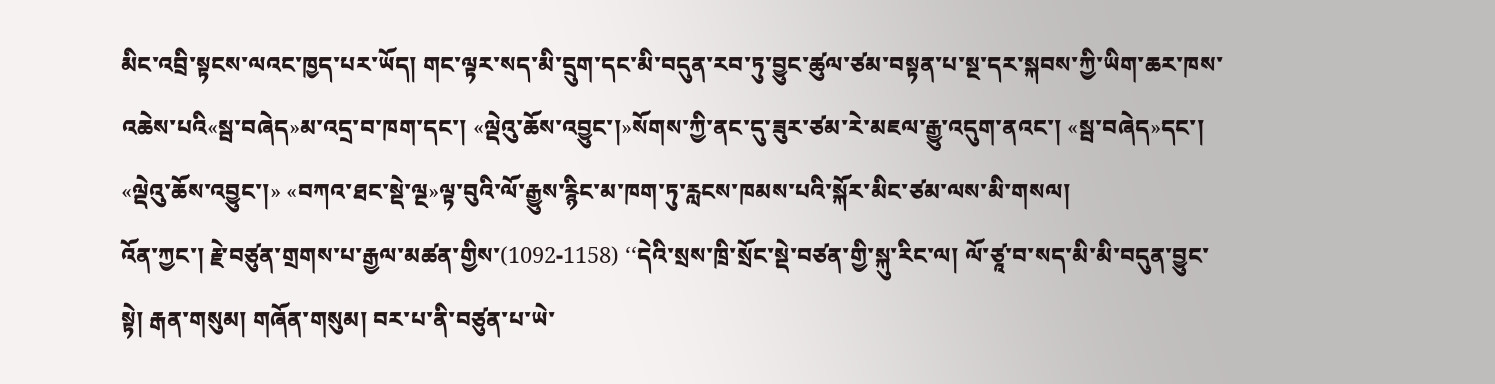མིང་འབྲི་སྟངས་ལའང་ཁྱད་པར་ཡོད། གང་ལྟར་སད་མི་དྲུག་དང་མི་བདུན་རབ་ཏུ་བྱུང་ཚུལ་ཙམ་བསྟན་པ་སྔ་དར་སྐབས་ཀྱི་ཡིག་ཆར་ཁས་འཆེས་པའི«སྦ་བཞེད»མ་འདྲ་བ་ཁག་དང་། «ལྡེའུ་ཆོས་འབྱུང་།»སོགས་ཀྱི་ནང་དུ་ཟུར་ཙམ་རེ་མཇལ་རྒྱུ་འདུག་ནའང་། «སྦ་བཞེད»དང་། «ལྡེའུ་ཆོས་འབྱུང་།» «བཀའ་ཐང་སྡེ་ལྔ»ལྟ་བུའི་ལོ་རྒྱུས་རྙིང་མ་ཁག་ཏུ་རླངས་ཁམས་པའི་སྐོར་མིང་ཙམ་ལས་མི་གསལ།
འོན་ཀྱང་། རྗེ་བཙུན་གྲགས་པ་རྒྱལ་མཚན་གྱིས་(1092-1158) ‘‘དེའི་སྲས་ཁྲི་སྲོང་སྡེ་བཙན་གྱི་སྐུ་རིང་ལ། ལོ་ཙཱ་བ་སད་མི་མི་བདུན་བྱུང་སྟེ། རྒན་གསུམ། གཞོན་གསུམ། བར་པ་ནི་བཙུན་པ་ཡེ་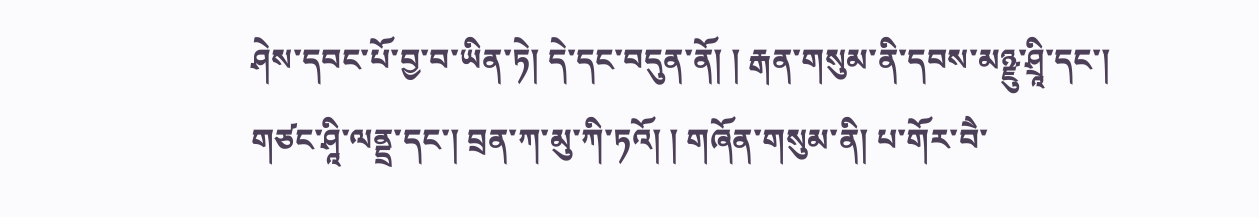ཤེས་དབང་པོ་བྱ་བ་ཡིན་ཏེ། དེ་དང་བདུན་ནོ། ། རྒན་གསུམ་ནི་དབས་མཉྫུ་ཤྲཱི་དང་། གཙང་ཤཱི་ལནྡྲ་དང་། བྲན་ཀ་མུ་ཀི་ཏའོ། ། གཞོན་གསུམ་ནི། པ་གོར་བཻ་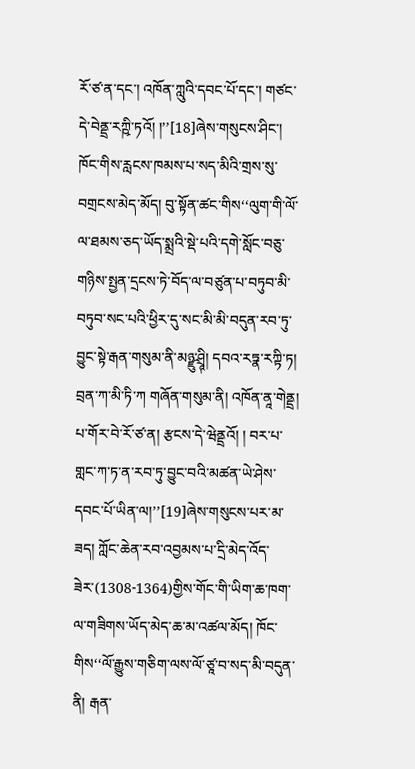རོ་ཙ་ན་དང་། འཁོན་ཀླུའི་དབང་པོ་དང་། གཙང་དེ་བེནྡྲ་རཀྵི་ཏའོ། །’’[18]ཞེས་གསུངས་ཤིང་། ཁོང་གིས་རླངས་ཁམས་པ་སད་མིའི་གྲས་སུ་བགྲངས་མེད་མོད། བུ་སྟོན་ཚང་གིས‘‘ལུག་གི་ལོ་ལ་ཐམས་ཅད་ཡོད་སྨྲའི་སྡེ་པའི་དགེ་སློང་བཅུ་གཉིས་སྤྱན་དྲངས་ཏེ་བོད་ལ་བཙུན་པ་བཏུབ་མི་བཏུབ་སང་པའི་ཕྱིར་དུ་སང་མི་མི་བདུན་རབ་ཏུ་བྱུང་སྟེ་རྒན་གསུམ་ནི་མཉྫུ་ཤྲཱི༙། དབའ་རཏྣ་རཀྟི་ཏ། བྲན་ཀ་མི་ཏི་ཀ གཞོན་གསུམ་ནི། འཁོན་ནཱ་གེནྡྲ། པ་གོར་བེ་རོ་ཙ་ན། རྩངས་དེ་ཝེནྡྲའོ། ། བར་པ་གླང་ཀ་ཏ་ན་རབ་ཏུ་བྱུང་བའི་མཚན་ཡེ་ཤེས་དབང་པོ་ཡིན་ལ།’’[19]ཞེས་གསུངས་པར་མ་ཟད། ཀློང་ཆེན་རབ་འབྱམས་པ་དྲི་མེད་འོད་ཟེར་(1308-1364)གྱིས་གོང་གི་ཡིག་ཆ་ཁག་ལ་གཟིགས་ཡོད་མེད་ཆ་མ་འཚལ་མོད། ཁོང་གིས‘‘ལོ་རྒྱུས་གཅིག་ལས་ལོ་ཙཱ་བ་སད་མི་བདུན་ནི། རྒན་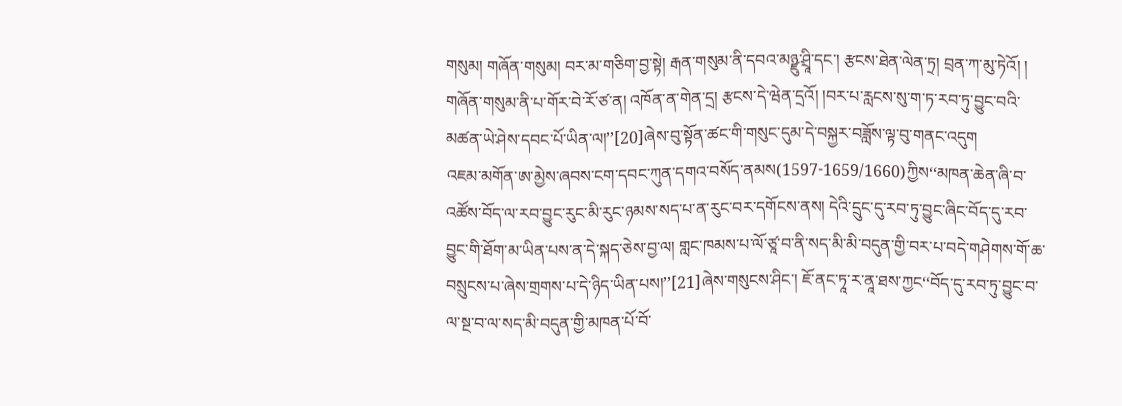གསུམ། གཞོན་གསུམ། བར་མ་གཅིག་བྱ་སྟེ། རྒན་གསུམ་ནི་དབའ་མཉྫུ་ཤྲཱི་དང་། རྩངས་ཐེན་ལེན་ཏྲ། བྲན་ཀ་མུ་ཏེའོ། ། གཞོན་གསུམ་ནི་པ་གོར་བེ་རོ་ཙ་ན། འཁོན་ན་གེན་དྲ། རྩངས་དེ་ཝེན་དྲའོ། །བར་པ་རླངས་སུ་ག་ཏ་རབ་ཏུ་བྱུང་བའི་མཚན་ཡེ་ཤེས་དབང་པོ་ཡིན་ལ།’’[20]ཞེས་བུ་སྟོན་ཚང་གི་གསུང་དུམ་དེ་བསྐྱར་བཟློས་ལྟ་བུ་གནང་འདུག
འཇམ་མགོན་ཨ་མྱེས་ཞབས་ངག་དབང་ཀུན་དགའ་བསོད་ནམས(1597-1659/1660)ཀྱིས‘‘མཁན་ཆེན་ཞི་བ་འཚོས་བོད་ལ་རབ་བྱུང་རུང་མི་རུང་ཉམས་སད་པ་ན་རུང་བར་དགོངས་ནས། དེའི་དྲུང་དུ་རབ་ཏུ་བྱུང་ཞིང་བོད་དུ་རབ་བྱུང་གི་ཐོག་མ་ཡིན་པས་ན་དེ་སྐད་ཅེས་བྱ་ལ། གླང་ཁམས་པ་ལོ་ཙཱ་བ་ནི་སད་མི་མི་བདུན་གྱི་བར་པ་བདེ་གཤེགས་གོ་ཆ་བསྲུངས་པ་ཞེས་གྲགས་པ་དེ་ཉིད་ཡིན་པས།’’[21]ཞེས་གསུངས་ཤིང་། ཇོ་ནང་ཏཱ་ར་ནཱ་ཐས་ཀྱང‘‘བོད་དུ་རབ་ཏུ་བྱུང་བ་ལ་སྔ་བ་ལ་སད་མི་བདུན་གྱི་མཁན་པོ་བོ་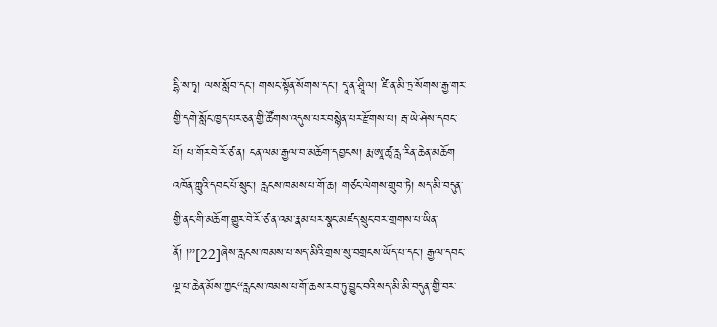དྷི་ས་ཏྭ། ལས་སློབ་དང་། གསང་སྟོན་སོགས་དང་། དཱ་ན་ཤྲཱི་ལ། ཛི་ན་མི་ཏྲ་སོགས་རྒྱ་གར་གྱི་དགེ་སློང་ཁྱད་པར་ཅན་གྱི་ཚོགས་འདུས་པར་བསྙེན་པར་རྫོགས་པ། རྦ་ཡེ་ཤེས་དབང་པོ། པ་གོར་བེ་རོ་ཙ་ན། ངན་ལམ་རྒྱལ་བ་མཆོག་དབྱངས། རྨ་ཨཱ་ཚྭ་རླ་རིན་ཆེན་མཆོག འཁོན་ཀླུའི་དབང་པོ་སྲུང་། རླངས་ཁམས་པ་གོ་ཆ། གཙང་ལེགས་གྲུབ་ཏེ། སད་མི་བདུན་གྱི་ནང་གི་མཆོག་གྱུར་བེ་རོ་ཙ་ན་འམ་རྣམ་པར་སྣང་མཛད་སྲུང་བར་གྲགས་པ་ཡིན་ནོ། །’’[22]ཞེས་རླངས་ཁམས་པ་སད་མིའི་གྲས་སུ་བགྲངས་ཡོད་པ་དང་། རྒྱལ་དབང་ལྔ་པ་ཆེན་མོས་ཀྱང‘‘རླངས་ཁམས་པ་གོ་ཆས་རབ་ཏུ་བྱུང་བའི་སད་མི་མི་བདུན་གྱི་བར་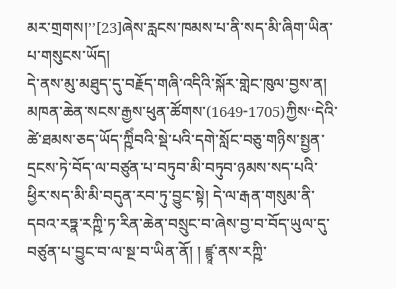མར་གྲགས།’’[23]ཞེས་རླངས་ཁམས་པ་ནི་སད་མི་ཞིག་ཡིན་པ་གསུངས་ཡོད།
དེ་ནས་མུ་མཐུད་དུ་བརྗོད་གཞི་འདིའི་སྐོར་གླེང་ཁུལ་བྱས་ན། མཁན་ཆེན་སངས་རྒྱས་ཕུན་ཚོགས་(1649-1705)ཀྱིས‘‘དེའི་ཚེ་ཐམས་ཅད་ཡོད་ཀྵིཾབའི་སྡེ་པའི་དགེ་སློང་བཅུ་གཉིས་སྤྱན་དྲངས་ཏེ་བོད་ལ་བཙུན་པ་བཏུབ་མི་བཏུབ་ཉམས་སད་པའི་ཕྱིར་སད་མི་མི་བདུན་རབ་ཏུ་བྱུང་སྟེ། དེ་ལ་རྒན་གསུམ་ནི་དབའ་རཏྣ་རཀྵི་ཏ་རིན་ཆེན་བསྲུང་བ་ཞེས་བྱ་བ་བོད་ཡུལ་དུ་བཙུན་པ་བྱུང་བ་ལ་སྔ་བ་ཡིན་ནོ། ། ཛྙཱ་ནས་རཀྵི་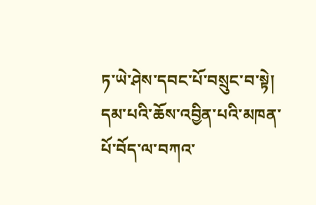ཏ་ཡེ་ཤེས་དབང་པོ་བསྲུང་བ་སྟེ། དམ་པའི་ཆོས་འབྱིན་པའི་མཁན་པོ་བོད་ལ་བཀའ་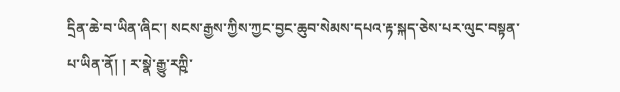དྲིན་ཆེ་བ་ཡིན་ཞིང་། སངས་རྒྱས་ཀྱིས་ཀྱང་བྱང་ཆུབ་སེམས་དཔའ་རྟ་སྐད་ཅེས་པར་ལུང་བསྟན་པ་ཡིན་ནོ། ། ར་སྣེ་རྒྱུ་རཀྵི་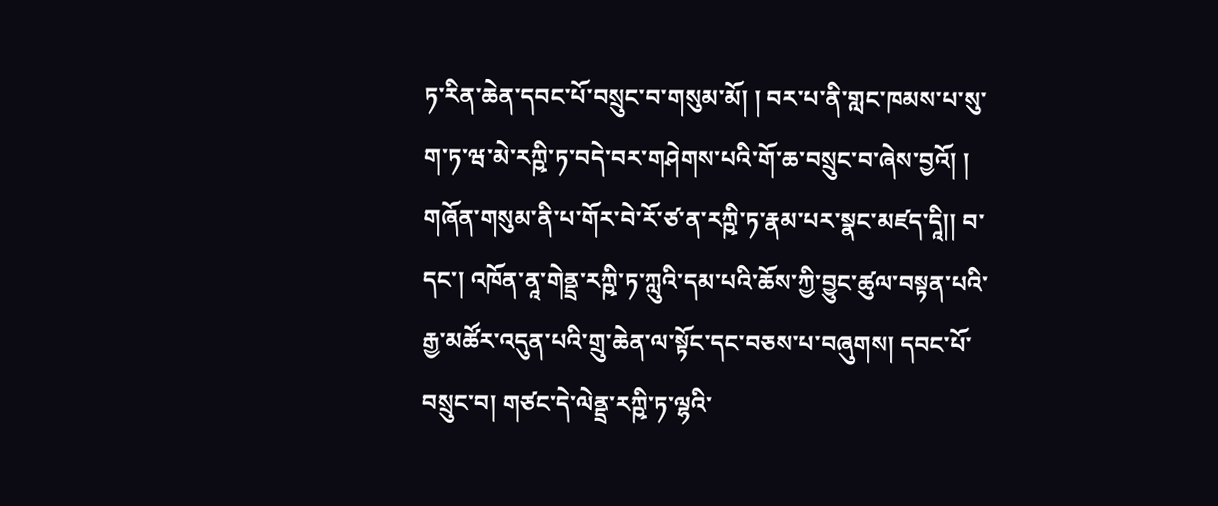ཏ་རིན་ཆེན་དབང་པོ་བསྲུང་བ་གསུམ་མོ། ། བར་པ་ནི་གླང་ཁམས་པ་སུ་ག་ཏ་ཝ་མེ་རཀྵི་ཏ་བདེ་བར་གཤེགས་པའི་གོ་ཆ་བསྲུང་བ་ཞེས་བྱའོ། ། གཞོན་གསུམ་ནི་པ་གོར་བེ་རོ་ཙ་ན་རཀྵི་ཏ་རྣམ་པར་སྣང་མཛད་དཱི།། བ་དང་། འཁོན་ནཱ་གེནྡྲ་རཀྵི་ཏ་ཀླུའི་དམ་པའི་ཆོས་ཀྱི་བྱུང་ཚུལ་བསྟན་པའི་རྒྱ་མཚོར་འདུན་པའི་གྲུ་ཆེན་ལ་སྟོང་དང་བཅས་པ་བཞུགས། དབང་པོ་བསྲུང་བ། གཙང་དེ་ལེནྡྲ་རཀྵི་ཏ་ལྷའི་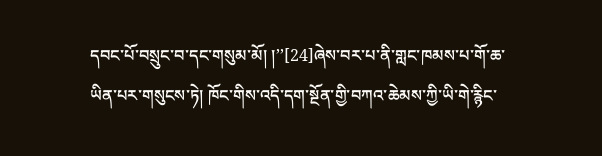དབང་པོ་བསྲུང་བ་དང་གསུམ་མོ། །’’[24]ཞེས་བར་པ་ནི་གླང་ཁམས་པ་གོ་ཆ་ཡིན་པར་གསུངས་ཏེ། ཁོང་གིས་འདི་དག་སྔོན་གྱི་བཀའ་ཆེམས་ཀྱི་ཡི་གེ་རྙིང་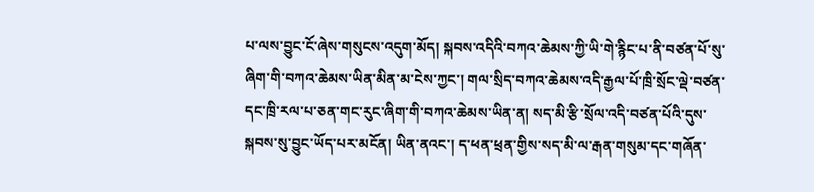པ་ལས་བྱུང་ངོ་ཞེས་གསུངས་འདུག་མོད། སྐབས་འདིའི་བཀའ་ཆེམས་ཀྱི་ཡི་གེ་རྙིང་པ་ནི་བཙན་པོ་སུ་ཞིག་གི་བཀའ་ཆེམས་ཡིན་མིན་མ་ངེས་ཀྱང་། གལ་སྲིད་བཀའ་ཆེམས་འདི་རྒྱལ་པོ་ཁྲི་སྲོང་ལྡེ་བཙན་དང་ཁྲི་རལ་པ་ཅན་གང་རུང་ཞིག་གི་བཀའ་ཆེམས་ཡིན་ན། སད་མི་རྩི་སྲོལ་འདི་བཙན་པོའི་དུས་སྐབས་སུ་བྱུང་ཡོད་པར་མངོན། ཡིན་ནའང་། ད་ཕན་ཕྲན་གྱིས་སད་མི་ལ་རྒན་གསུམ་དང་གཞོན་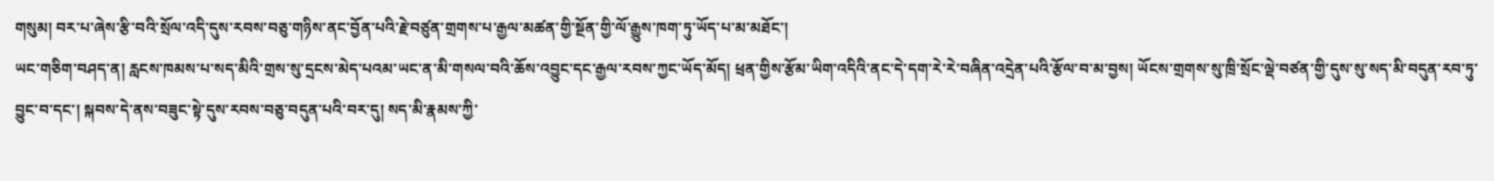གསུམ། བར་པ་ཞེས་རྩི་བའི་སྲོལ་འདི་དུས་རབས་བཅུ་གཉིས་ནང་བྱོན་པའི་རྗེ་བཙུན་གྲགས་པ་རྒྱལ་མཚན་གྱི་སྔོན་གྱི་ལོ་རྒྱུས་ཁག་ཏུ་ཡོད་པ་མ་མཐོང་།
ཡང་གཅིག་བཤད་ན། རླངས་ཁམས་པ་སད་མིའི་གྲས་སུ་དྲངས་མེད་པའམ་ཡང་ན་མི་གསལ་བའི་ཆོས་འབྱུང་དང་རྒྱལ་རབས་ཀྱང་ཡོད་མོད། ཕྲན་གྱིས་རྩོམ་ཡིག་འདིའི་ནང་དེ་དག་རེ་རེ་བཞིན་འདྲེན་པའི་རྩོལ་བ་མ་བྱས། ཡོངས་གྲགས་སུ་ཁྲི་སྲོང་ལྡེ་བཙན་གྱི་དུས་སུ་སད་མི་བདུན་རབ་ཏུ་བྱུང་བ་དང་། སྐབས་དེ་ནས་བཟུང་སྟེ་དུས་རབས་བཅུ་བདུན་པའི་བར་དུ། སད་མི་རྣམས་ཀྱི་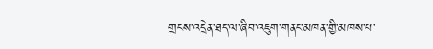གྲངས་འདྲེན་ཐད་ལ་ཞིབ་འཇུག་གནང་མཁན་གྱི་མཁས་པ་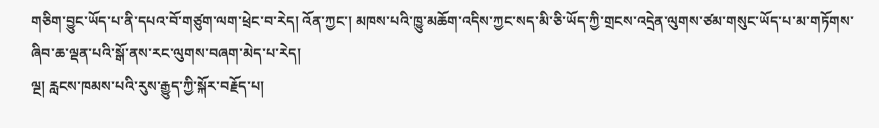གཅིག་བྱུང་ཡོད་པ་ནི་དཔའ་བོ་གཙུག་ལག་ཕྲེང་བ་རེད། འོན་ཀྱང་། མཁས་པའི་ཁྱུ་མཆོག་འདིས་ཀྱང་སད་མི་ཅི་ཡོད་ཀྱི་གྲངས་འདྲེན་ལུགས་ཙམ་གསུང་ཡོད་པ་མ་གཏོགས་ཞིབ་ཆ་ལྡན་པའི་སྒོ་ནས་རང་ལུགས་བཞག་མེད་པ་རེད།
ལྔ། རླངས་ཁམས་པའི་རུས་རྒྱུད་ཀྱི་སྐོར་བརྗོད་པ།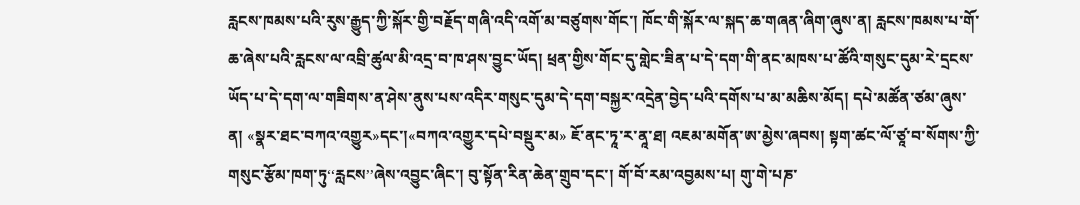རླངས་ཁམས་པའི་རུས་རྒྱུད་ཀྱི་སྐོར་གྱི་བརྗོད་གཞི་འདི་འགོ་མ་བཙུགས་གོང་། ཁོང་གི་སྐོར་ལ་སྐད་ཆ་གཞན་ཞིག་ཞུས་ན། རླངས་ཁམས་པ་གོ་ཆ་ཞེས་པའི་རླངས་ལ་འབྲི་ཚུལ་མི་འདྲ་བ་ཁ་ཤས་བྱུང་ཡོད། ཕྲན་གྱིས་གོང་དུ་གླེང་ཟིན་པ་དེ་དག་གི་ནང་མཁས་པ་ཚོའི་གསུང་དུམ་རེ་དྲངས་ཡོད་པ་དེ་དག་ལ་གཟིགས་ན་ཤེས་ནུས་པས་འདིར་གསུང་དུམ་དེ་དག་བསྐྱར་འདྲེན་བྱེད་པའི་དགོས་པ་མ་མཆིས་མོད། དཔེ་མཚོན་ཙམ་ཞུས་ན། «སྣར་ཐང་བཀའ་འགྱུར»དང་།«བཀའ་འགྱུར་དཔེ་བསྡུར་མ» ཇོ་ནང་ཏཱ་ར་ནཱ་ཐ། འཇམ་མགོན་ཨ་མྱེས་ཞབས། སྟག་ཚང་ལོ་ཙཱ་བ་སོགས་ཀྱི་གསུང་རྩོམ་ཁག་ཏུ‘‘རླངས’’ཞེས་འབྱུང་ཞིང་། བུ་སྟོན་རིན་ཆེན་གྲུབ་དང་། གོ་བོ་རམ་འབྱམས་པ། གུ་གེ་པཎ་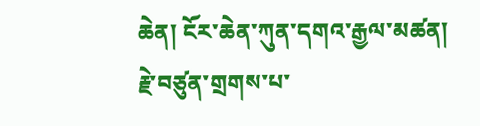ཆེན། ངོར་ཆེན་ཀུན་དགའ་རྒྱལ་མཚན། རྗེ་བཙུན་གྲགས་པ་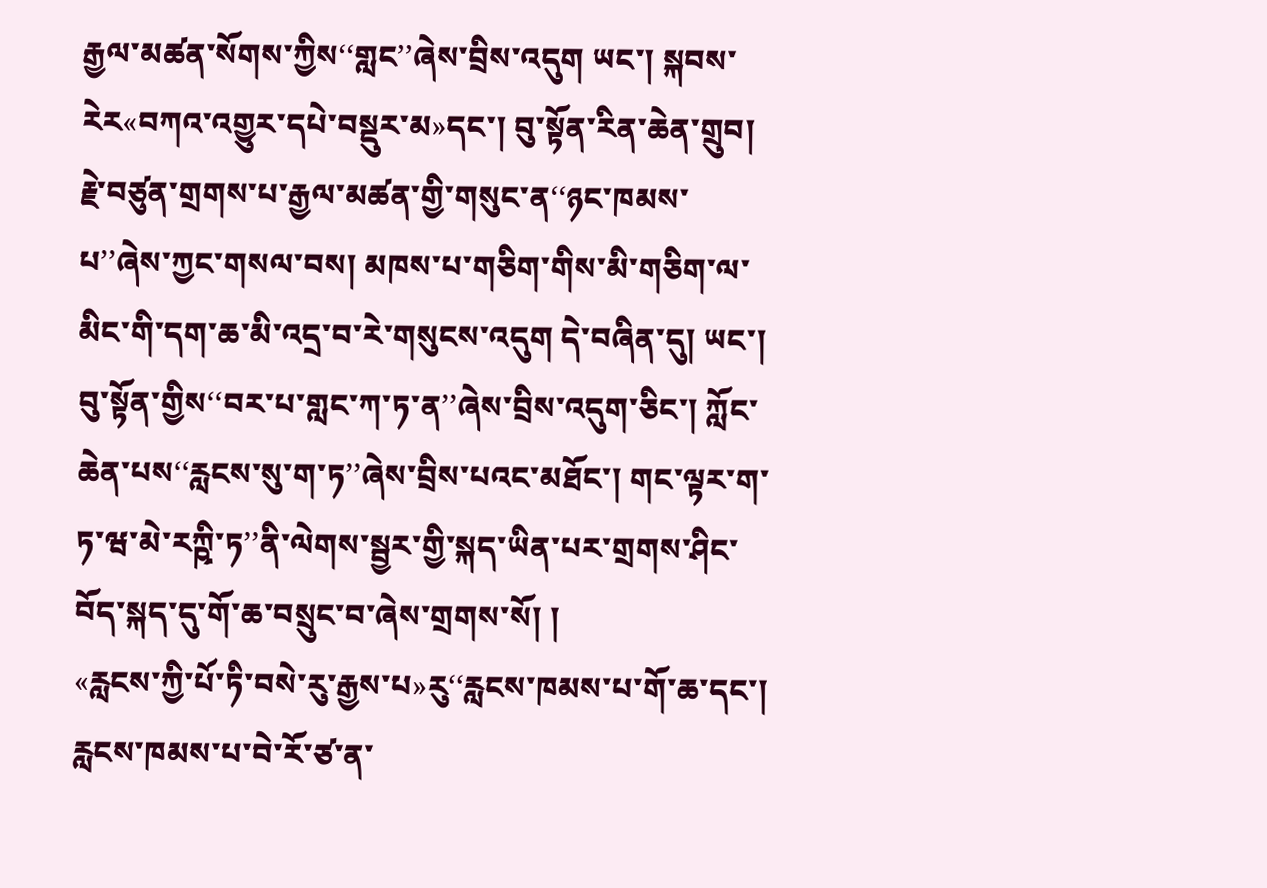རྒྱལ་མཚན་སོགས་ཀྱིས‘‘གླང’’ཞེས་བྲིས་འདུག ཡང་། སྐབས་རེར«བཀའ་འགྱུར་དཔེ་བསྡུར་མ»དང་། བུ་སྟོན་རིན་ཆེན་གྲུབ། རྗེ་བཙུན་གྲགས་པ་རྒྱལ་མཚན་གྱི་གསུང་ན‘‘ཉང་ཁམས་པ’’ཞེས་ཀྱང་གསལ་བས། མཁས་པ་གཅིག་གིས་མི་གཅིག་ལ་མིང་གི་དག་ཆ་མི་འདྲ་བ་རེ་གསུངས་འདུག དེ་བཞིན་དུ། ཡང་། བུ་སྟོན་གྱིས‘‘བར་པ་གླང་ཀ་ཏ་ན’’ཞེས་བྲིས་འདུག་ཅིང་། ཀློང་ཆེན་པས‘‘རླངས་སུ་ག་ཏ’’ཞེས་བྲིས་པའང་མཐོང་། གང་ལྟར་ག་ཏ་ཝ་མེ་རཀྵི་ཏ’’ནི་ལེགས་སྦྱར་གྱི་སྐད་ཡིན་པར་གྲགས་ཤིང་བོད་སྐད་དུ་གོ་ཆ་བསྲུང་བ་ཞེས་གྲགས་སོ། །
«རླངས་ཀྱི་པོ་ཏི་བསེ་རུ་རྒྱས་པ»རུ‘‘རླངས་ཁམས་པ་གོ་ཆ་དང་། རླངས་ཁམས་པ་བེ་རོ་ཙ་ན་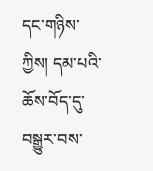དང་གཉིས་ཀྱིས། དམ་པའི་ཆོས་བོད་དུ་བསྒྱུར་བས་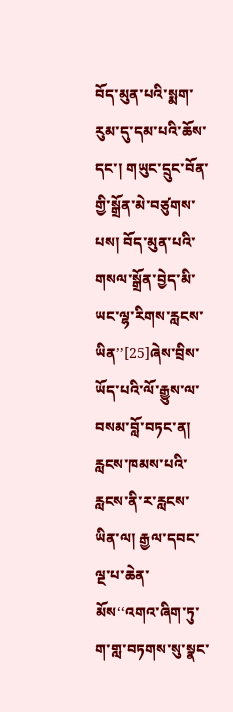བོད་མུན་པའི་སྨག་རུམ་དུ་དམ་པའི་ཆོས་དང་། གཡུང་དྲུང་བོན་གྱི་སྒྲོན་མེ་བཙུགས་པས། བོད་མུན་པའི་གསལ་སྒྲོན་བྱེད་མི་ཡང་ལྷ་རིགས་རླངས་ཡིན’’[25]ཞེས་བྲིས་ཡོད་པའི་ལོ་རྒྱུས་ལ་བསམ་བློ་བཏང་ན། རླངས་ཁམས་པའི་རླངས་ནི་ར་རླངས་ཡིན་ལ། རྒྱལ་དབང་ལྔ་པ་ཆེན་མོས‘‘འགའ་ཞིག་ཏུ་ག་གླ་བཏགས་སུ་སྣང་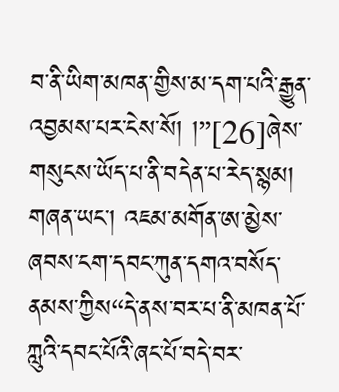བ་ནི་ཡིག་མཁན་གྱིས་མ་དག་པའི་རྒྱུན་འབྱམས་པར་ངེས་སོ། །’’[26]ཞེས་གསུངས་ཡོད་པ་ནི་བདེན་པ་རེད་སྙམ།
གཞན་ཡང་། འཇམ་མགོན་ཨ་མྱེས་ཞབས་ངག་དབང་ཀུན་དགའ་བསོད་ནམས་ཀྱིས‘‘དེ་ནས་བར་པ་ནི་མཁན་པོ་ཀླུའི་དབང་པོའི་ཞང་པོ་བདེ་བར་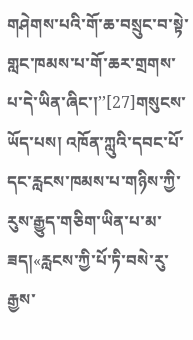གཤེགས་པའི་གོ་ཆ་བསྲུང་བ་སྟེ་གླང་ཁམས་པ་གོ་ཆར་གྲགས་པ་དེ་ཡིན་ཞིང་།’’[27]གསུངས་ཡོད་པས། འཁོན་ཀླུའི་དབང་པོ་དང་རླངས་ཁམས་པ་གཉིས་ཀྱི་རུས་རྒྱུད་གཅིག་ཡིན་པ་མ་ཟད།«རླངས་ཀྱི་པོ་ཏི་བསེ་རུ་རྒྱས་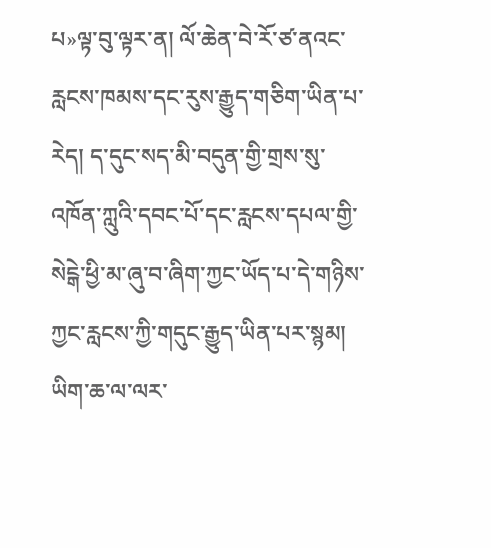པ»ལྟ་བུ་ལྟར་ན། ལོ་ཆེན་བེ་རོ་ཙ་ནའང་རླངས་ཁམས་དང་རུས་རྒྱུད་གཅིག་ཡིན་པ་རེད། ད་དུང་སད་མི་བདུན་གྱི་གྲས་སུ་འཁོན་ཀླུའི་དབང་པོ་དང་རླངས་དཔལ་གྱི་སེངྒེ་ཕྱི་མ་ཞུ་བ་ཞིག་ཀྱང་ཡོད་པ་དེ་གཉིས་ཀྱང་རླངས་ཀྱི་གདུང་རྒྱུད་ཡིན་པར་སྙམ། ཡིག་ཆ་ལ་ལར་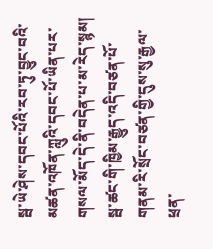སྦ་ཡེ་ཤེས་དབང་པོའི་རབ་ཏུ་བྱུང་བའི་མཚན་འཁོན་ཀླུའི་དབང་པོ་ཡིན་པར་གསལ་མོད་དེ་ནི་བདེན་པ་མ་རེད་སྙམ། སྦ་ཚང་གི་ཁྱིམ་རྒྱུད་འདི་བཙན་པོ་གནམ་རི་སྲོང་བཙན་གྱི་དུས་སུ་རྒྱལ་ཕྲན་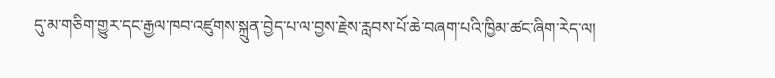དུ་མ་གཅིག་གྱུར་དང་རྒྱལ་ཁབ་འཛུགས་སྐྲུན་བྱེད་པ་ལ་བྱས་རྗེས་རླབས་པོ་ཆེ་བཞག་པའི་ཁྱིམ་ཚང་ཞིག་རེད་ལ།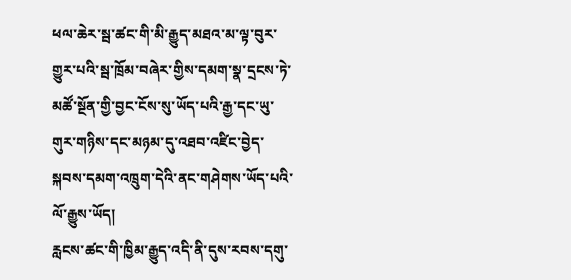ཕལ་ཆེར་སྦ་ཚང་གི་མི་རྒྱུད་མཐའ་མ་ལྟ་བུར་གྱུར་པའི་སྦ་ཁྲོམ་བཞེར་གྱིས་དམག་སྣ་དྲངས་ཏེ་མཚོ་སྔོན་གྱི་བྱང་ངོས་སུ་ཡོད་པའི་རྒྱ་དང་ཡུ་གུར་གཉིས་དང་མཉམ་དུ་འཐབ་འཛིང་བྱེད་སྐབས་དམག་འཁྲུག་དེའི་ནང་གཤེགས་ཡོད་པའི་ལོ་རྒྱུས་ཡོད།
རླངས་ཚང་གི་ཁྱིམ་རྒྱུད་འདི་ནི་དུས་རབས་དགུ་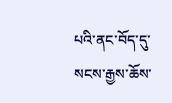པའི་ནང་བོད་དུ་སངས་རྒྱས་ཆོས་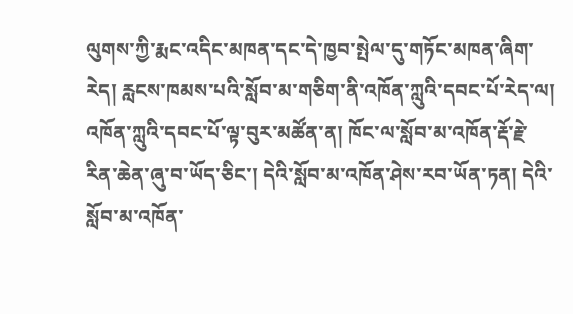ལུགས་ཀྱི་རྨང་འདིང་མཁན་དང་དེ་ཁྱབ་སྤེལ་དུ་གཏོང་མཁན་ཞིག་རེད། རླངས་ཁམས་པའི་སློབ་མ་གཅིག་ནི་འཁོན་ཀླུའི་དབང་པོ་རེད་ལ། འཁོན་ཀླུའི་དབང་པོ་ལྟ་བུར་མཚོན་ན། ཁོང་ལ་སློབ་མ་འཁོན་རྡོ་རྗེ་རིན་ཆེན་ཞུ་བ་ཡོད་ཅིང་། དེའི་སློབ་མ་འཁོན་ཤེས་རབ་ཡོན་ཏན། དེའི་སློབ་མ་འཁོན་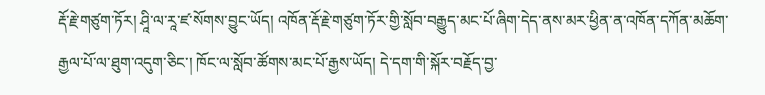རྡོ་རྗེ་གཙུག་ཏོར། ཤཱི་ལ་རཱ་ཛ་སོགས་བྱུང་ཡོད། འཁོན་རྡོ་རྗེ་གཙུག་ཏོར་གྱི་སློབ་བརྒྱུད་མང་པོ་ཞིག་དེད་ནས་མར་ཕྱིན་ན་འཁོན་དཀོན་མཆོག་རྒྱལ་པོ་ལ་ཐུག་འདུག་ཅིང་། ཁོང་ལ་སློབ་ཚོགས་མང་པོ་རྒྱས་ཡོད། དེ་དག་གི་སྐོར་བརྗོད་བྱ་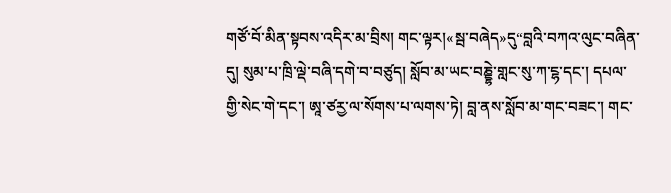གཙོ་བོ་མིན་སྟབས་འདིར་མ་བྲིས། གང་ལྟར།«སྦ་བཞེད»དུ“བླའི་བཀའ་ལུང་བཞིན་དུ། སུམ་པ་ཁྲི་ལྡེ་བཞི་དགེ་བ་བཙུད། སློབ་མ་ཡང་བཎྡྷེ་གླང་སུ་ཀ་ངྷ་དང་། དཔལ་གྱི་སེང་གེ་དང་། ཨཱ་ཙརྱ་ལ་སོགས་པ་ལགས་ཏེ། བླ་ནས་སློབ་མ་གང་བཟང་། གང་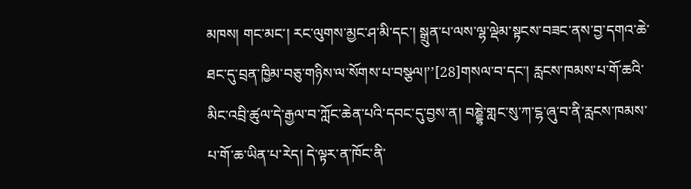མཁས། གང་མང་། རང་ལུགས་མྱང་ཤ་མི་དང་། སྒྲུན་པ་ལས་ལྷ་ལྡེམ་སྟངས་བཟང་ནས་བྱ་དགའ་ཆེ་ཐང་དུ་བྲན་ཁྱིམ་བཅུ་གཉིས་ལ་སོགས་པ་བསྩལ།’’[28]གསལ་བ་དང་། རླངས་ཁམས་པ་གོ་ཆའི་མིང་འབྲི་ཚུལ་དེ་རྒྱལ་བ་ཀློང་ཆེན་པའི་དབང་དུ་བྱས་ན། བཎྡྷེ་གླང་སུ་ཀ་ངྷ་ཞུ་བ་ནི་རླངས་ཁམས་པ་གོ་ཆ་ཡིན་པ་རེད། དེ་ལྟར་ན་ཁོང་ནི་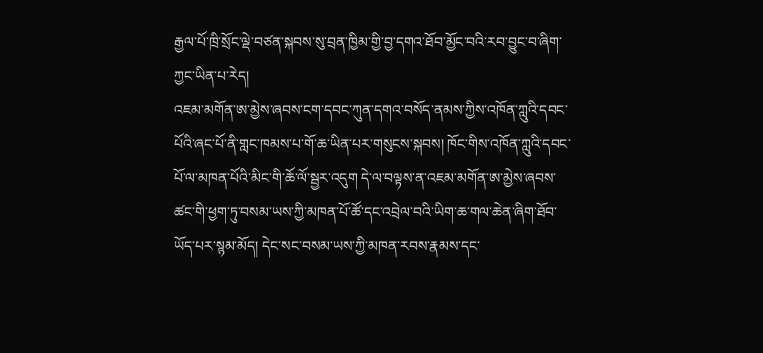རྒྱལ་པོ་ཁྲི་སྲོང་ལྡེ་བཙན་སྐབས་སུ་བྲན་ཁྱིམ་གྱི་བྱ་དགའ་ཐོབ་མྱོང་བའི་རབ་བྱུང་བ་ཞིག་ཀྱང་ཡིན་པ་རེད།
འཇམ་མགོན་ཨ་མྱེས་ཞབས་ངག་དབང་ཀུན་དགའ་བསོད་ནམས་ཀྱིས་འཁོན་ཀླུའི་དབང་པོའི་ཞང་པོ་ནི་གླང་ཁམས་པ་གོ་ཆ་ཡིན་པར་གསུངས་སྐབས། ཁོང་གིས་འཁོན་ཀླུའི་དབང་པོ་ལ་མཁན་པོའི་མིང་གི་ཆོ་ལོ་སྦྱར་འདུག དེ་ལ་བལྟས་ན་འཇམ་མགོན་ཨ་མྱེས་ཞབས་ཚང་གི་ཕྱག་ཏུ་བསམ་ཡས་ཀྱི་མཁན་པོ་ཚོ་དང་འབྲེལ་བའི་ཡིག་ཆ་གལ་ཆེན་ཞིག་ཐོབ་ཡོད་པར་སྙམ་མོད། དེང་སང་བསམ་ཡས་ཀྱི་མཁན་རབས་རྣམས་དང་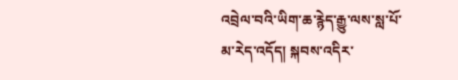འབྲེལ་བའི་ཡིག་ཆ་རྙེད་རྒྱུ་ལས་སླ་པོ་མ་རེད་འདོད། སྐབས་འདིར་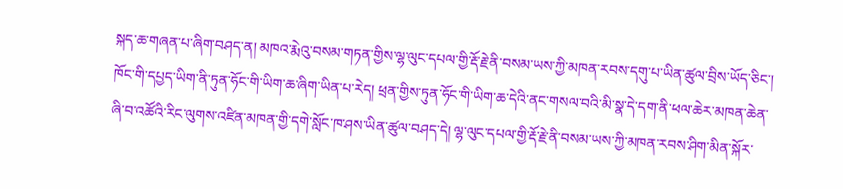སྐད་ཆ་གཞན་པ་ཞིག་བཤད་ན། མཁའ་རྨེའུ་བསམ་གཏན་གྱིས་ལྷ་ལུང་དཔལ་གྱི་རྡོ་རྗེ་ནི་བསམ་ཡས་ཀྱི་མཁན་རབས་དགུ་པ་ཡིན་ཚུལ་བྲིས་ཡོད་ཅིང་། ཁོང་གི་དཔྱད་ཡིག་ནི་ཏུན་ཧོང་གི་ཡིག་ཆ་ཞིག་ཡིན་པ་རེད། ཕྲན་གྱིས་ཏུན་ཧོང་གི་ཡིག་ཆ་དེའི་ནང་གསལ་བའི་མི་སྣ་དེ་དག་ནི་ཕལ་ཆེར་མཁན་ཆེན་ཞི་བ་འཚོའི་རིང་ལུགས་འཛིན་མཁན་གྱི་དགེ་སློང་ཁ་ཤས་ཡིན་ཚུལ་བཤད་དེ། ལྷ་ལུང་དཔལ་གྱི་རྡོ་རྗེ་ནི་བསམ་ཡས་ཀྱི་མཁན་རབས་ཤིག་མིན་སྐོར་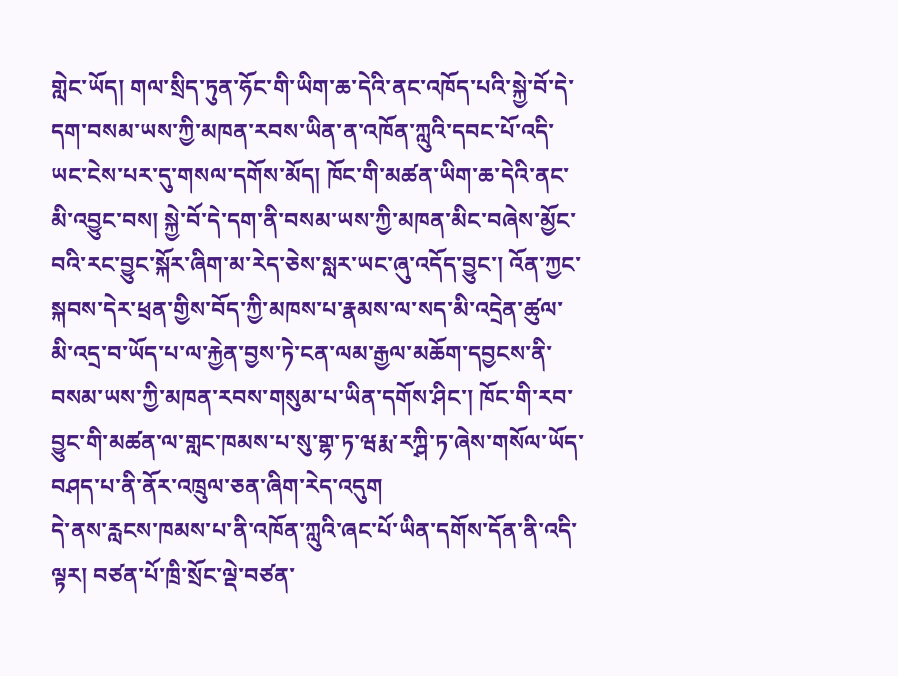གླེང་ཡོད། གལ་སྲིད་ཏུན་ཧོང་གི་ཡིག་ཆ་དེའི་ནང་འཁོད་པའི་སྐྱེ་བོ་དེ་དག་བསམ་ཡས་ཀྱི་མཁན་རབས་ཡིན་ན་འཁོན་ཀླུའི་དབང་པོ་འདི་ཡང་ངེས་པར་དུ་གསལ་དགོས་མོད། ཁོང་གི་མཚན་ཡིག་ཆ་དེའི་ནང་མི་འབྱུང་བས། སྐྱེ་བོ་དེ་དག་ནི་བསམ་ཡས་ཀྱི་མཁན་མིང་བཞེས་མྱོང་བའི་རང་བྱུང་སྐོར་ཞིག་མ་རེད་ཅེས་སླར་ཡང་ཞུ་འདོད་བྱུང་། འོན་ཀྱང་སྐབས་དེར་ཕྲན་གྱིས་བོད་ཀྱི་མཁས་པ་རྣམས་ལ་སད་མི་འདྲེན་ཚུལ་མི་འདྲ་བ་ཡོད་པ་ལ་རྐྱེན་བྱས་ཏེ་ངན་ལམ་རྒྱལ་མཆོག་དབྱངས་ནི་བསམ་ཡས་ཀྱི་མཁན་རབས་གསུམ་པ་ཡིན་དགོས་ཤིང་། ཁོང་གི་རབ་བྱུང་གི་མཚན་ལ་གླང་ཁམས་པ་སུ་གྷ་ཏ་ཝརྨ་རཀྴི་ཏ་ཞེས་གསོལ་ཡོད་བཤད་པ་ནི་ནོར་འཁྲུལ་ཅན་ཞིག་རེད་འདུག
དེ་ནས་རླངས་ཁམས་པ་ནི་འཁོན་ཀླུའི་ཞང་པོ་ཡིན་དགོས་དོན་ནི་འདི་ལྟར། བཙན་པོ་ཁྲི་སྲོང་ལྡེ་བཙན་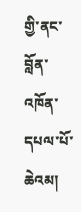གྱི་ནང་བློན་འཁོན་དཔལ་པོ་ཆེའམ།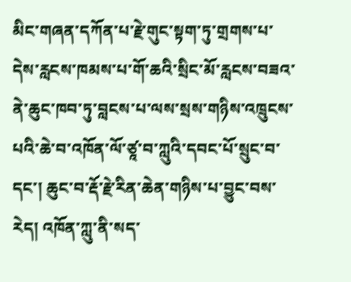མིང་གཞན་དཀོན་པ་རྗེ་གུང་སྟག་ཏུ་གྲགས་པ་དེས་རླངས་ཁམས་པ་གོ་ཆའི་སྲིང་མོ་རླངས་བཟའ་ནེ་ཆུང་ཁབ་ཏུ་བླངས་པ་ལས་སྲས་གཉིས་འཁྲུངས་པའི་ཆེ་བ་འཁོན་ལོ་ཙཱ་བ་ཀླུའི་དབང་པོ་སྲུང་བ་དང་། ཆུང་བ་རྡོ་རྗེ་རིན་ཆེན་གཉིས་པ་བྱུང་བས་རེད། འཁོན་ཀླུ་ནི་སད་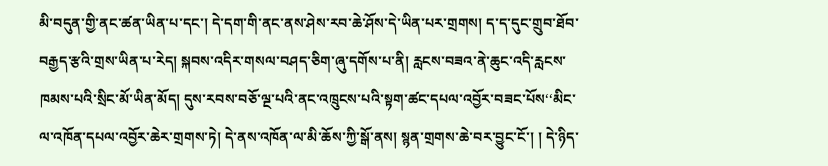མི་བདུན་གྱི་ནང་ཚན་ཡིན་པ་དང་། དེ་དག་གི་ནང་ནས་ཤེས་རབ་ཆེ་ཤོས་དེ་ཡིན་པར་གྲགས། ད་ད་དུང་གྲུབ་ཐོབ་བརྒྱད་རྩའི་གྲས་ཡིན་པ་རེད། སྐབས་འདིར་གསལ་བཤད་ཅིག་ཞུ་དགོས་པ་ནི། རླངས་བཟའ་ནེ་ཆུང་འདི་རླངས་ཁམས་པའི་སྲིང་མོ་ཡིན་མོད། དུས་རབས་བཅོ་ལྔ་པའི་ནང་འཁྲུངས་པའི་སྟག་ཚང་དཔལ་འབྱོར་བཟང་པོས‘‘མིང་ལ་འཁོན་དཔལ་འབྱོར་ཆེར་གྲགས་ཏེ། དེ་ནས་འཁོན་ལ་མི་ཆོས་ཀྱི་སྒོ་ནས། སྙན་གྲགས་ཆེ་བར་བྱུང་ངོ་། ། དེ་ཉིད་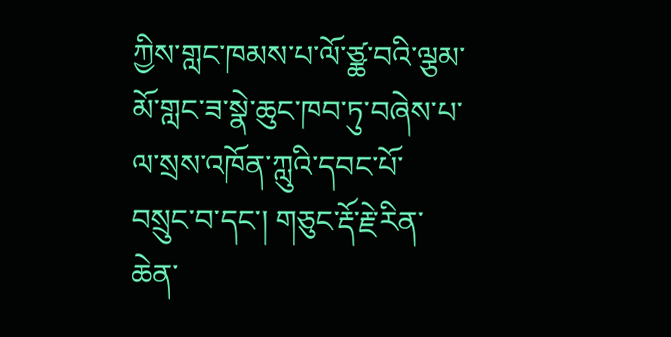ཀྱིས་གླང་ཁམས་པ་ལོ་ཙྪ་བའི་ལྕམ་མོ་གླང་ཟ་སྣེ་ཆུང་ཁབ་ཏུ་བཞེས་པ་ལ་སྲས་འཁོན་ཀླུའི་དབང་པོ་བསྲུང་བ་དང་། གཅུང་རྡོ་རྗེ་རིན་ཆེན་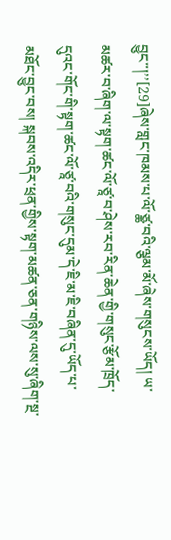བྱུང་་།’’[29]ཞེས་གླང་ཁམས་པ་ལོ་ཙྪ་བའི་ལྕམ་མོ་ཞེས་གསུངས་ཡོད། ཡ་མཚར་བ་ཞིག་ལ་སྟག་ཚང་ལོ་ཙཱ་བ་ཤེས་རབ་རིན་ཆེན་གྱི་གསུང་རྩོམ་ཁྲོད་དུའང་གོང་གི་སྟག་ཚང་ལོ་ཙཱ་བའི་གསུང་དུམ་དེ་ཇི་མ་ཇི་བཞིན་དུ་ཡོད་པ་མཐོང་བྱུང་བས། སྐབས་འདིར་ཕྲན་གྱིས་སྟག་མཚན་ཅན་གཉིས་ལས་སུ་ཞིག་སྔ་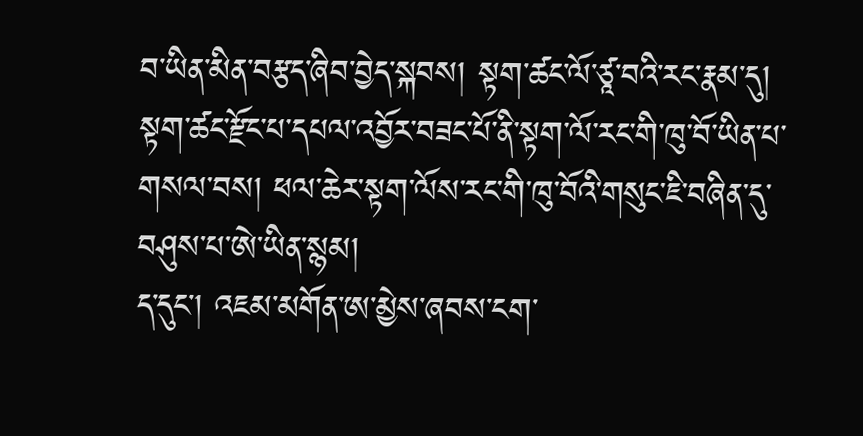བ་ཡིན་མིན་བརྩད་ཞིབ་བྱེད་སྐབས། སྟག་ཚང་ལོ་ཙཱ་བའི་རང་རྣམ་དུ། སྟག་ཚང་རྫོང་པ་དཔལ་འབྱོར་བཟང་པོ་ནི་སྟག་ལོ་རང་གི་ཁུ་བོ་ཡིན་པ་གསལ་བས། ཕལ་ཆེར་སྟག་ལོས་རང་གི་ཁུ་བོའི་གསུང་ཇི་བཞིན་དུ་བཤུས་པ་ཨེ་ཡིན་སྙམ།
ད་དུང་། འཇམ་མགོན་ཨ་མྱེས་ཞབས་ངག་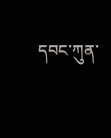དབང་ཀུན་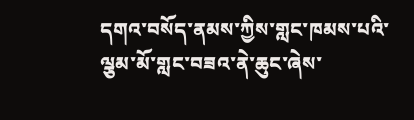དགའ་བསོད་ནམས་ཀྱིས་གླང་ཁམས་པའི་ལྕམ་མོ་གླང་བཟའ་ནེ་ཆུང་ཞེས་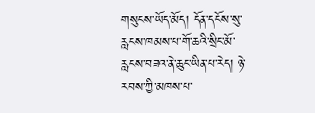གསུངས་ཡོད་མོད། དོན་དངོས་སུ་རླངས་ཁམས་པ་གོ་ཆའི་སྲིང་མོ་རླངས་བཟའ་ནེ་ཆུང་ཡིན་པ་རེད། ཉེ་རབས་ཀྱི་མཁས་པ་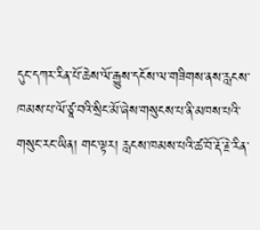དུང་དཀར་རིན་པོ་ཆེས་ལོ་རྒྱུས་དངོས་ལ་གཟིགས་ནས་རླངས་ཁམས་པ་ལོ་ཙཱ་བའི་སྲིང་མོ་ཞེས་གསུངས་པ་ནི་མཁས་པའི་གསུང་རང་ཡིན། གང་ལྟར། རླངས་ཁམས་པའི་ཚ་བོ་རྡོ་རྗེ་རིན་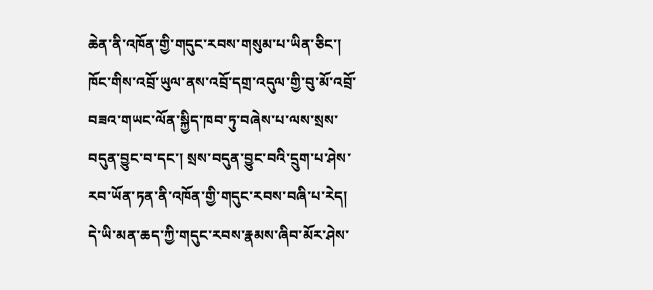ཆེན་ནི་འཁོན་གྱི་གདུང་རབས་གསུམ་པ་ཡིན་ཅིང་། ཁོང་གིས་འབྲོ་ཡུལ་ནས་འབྲོ་དགྲ་འདུལ་གྱི་བུ་མོ་འབྲོ་བཟའ་གཡང་ལོན་སྐྱིད་ཁབ་ཏུ་བཞེས་པ་ལས་སྲས་བདུན་བྱུང་བ་དང་། སྲས་བདུན་བྱུང་བའི་དྲུག་པ་ཤེས་རབ་ཡོན་ཏན་ནི་འཁོན་གྱི་གདུང་རབས་བཞི་པ་རེད། དེ་ཡི་མན་ཆད་ཀྱི་གདུང་རབས་རྣམས་ཞིབ་མོར་ཤེས་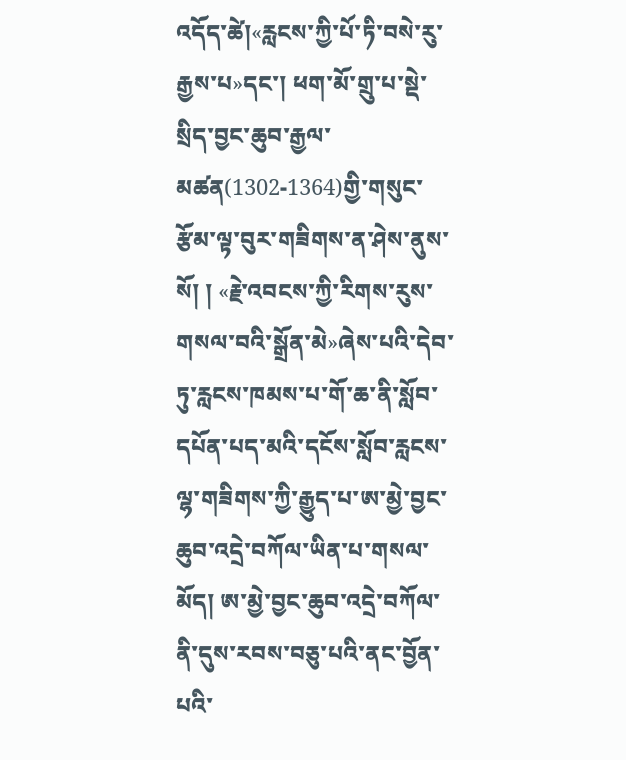འདོད་ཚེ།«རླངས་ཀྱི་པོ་ཏི་བསེ་རུ་རྒྱས་པ»དང་། ཕག་མོ་གྲུ་པ་སྡེ་སྲིད་བྱང་ཆུབ་རྒྱལ་མཚན(1302-1364)གྱི་གསུང་རྩོམ་ལྟ་བུར་གཟིགས་ན་ཤེས་ནུས་སོ། ། «རྗེ་འབངས་ཀྱི་རིགས་རུས་གསལ་བའི་སྒྲོན་མེ»ཞེས་པའི་དེབ་ཏུ་རླངས་ཁམས་པ་གོ་ཆ་ནི་སློབ་དཔོན་པད་མའི་དངོས་སློབ་རླངས་ལྷ་གཟིགས་ཀྱི་རྒྱུད་པ་ཨ་མྱེ་བྱང་ཆུབ་འདྲེ་བཀོལ་ཡིན་པ་གསལ་མོད། ཨ་མྱེ་བྱང་ཆུབ་འདྲེ་བཀོལ་ནི་དུས་རབས་བཅུ་པའི་ནང་བྱོན་པའི་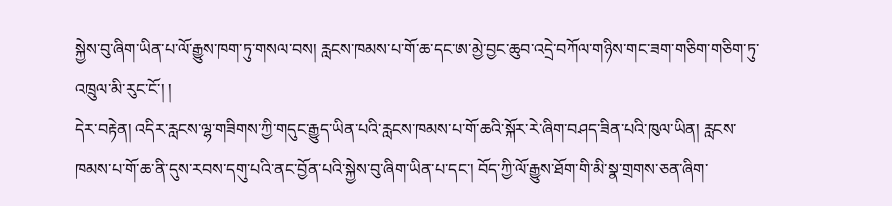སྐྱེས་བུ་ཞིག་ཡིན་པ་ལོ་རྒྱུས་ཁག་ཏུ་གསལ་བས། རླངས་ཁམས་པ་གོ་ཆ་དང་ཨ་མྱེ་བྱང་ཆུབ་འདྲེ་བཀོལ་གཉིས་གང་ཟག་གཅིག་གཅིག་ཏུ་འཁྲུལ་མི་རུང་ངོ་། །
དེར་བརྟེན། འདིར་རླངས་ལྷ་གཟིགས་ཀྱི་གདུང་རྒྱུད་ཡིན་པའི་རླངས་ཁམས་པ་གོ་ཆའི་སྐོར་རེ་ཞིག་བཤད་ཟིན་པའི་ཁུལ་ཡིན། རླངས་ཁམས་པ་གོ་ཆ་ནི་དུས་རབས་དགུ་པའི་ནང་བྱོན་པའི་སྐྱེས་བུ་ཞིག་ཡིན་པ་དང་། བོད་ཀྱི་ལོ་རྒྱུས་ཐོག་གི་མི་སྣ་གྲགས་ཅན་ཞིག་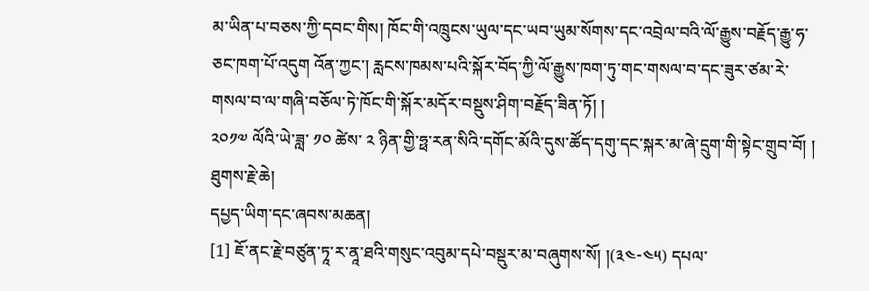མ་ཡིན་པ་བཅས་ཀྱི་དབང་གིས། ཁོང་གི་འཁྲུངས་ཡུལ་དང་ཡབ་ཡུམ་སོགས་དང་འབྲེལ་བའི་ལོ་རྒྱུས་བརྗོད་རྒྱུ་ཧ་ཅང་ཁག་པོ་འདུག འོན་ཀྱང་། རླངས་ཁམས་པའི་སྐོར་བོད་ཀྱི་ལོ་རྒྱུས་ཁག་ཏུ་གང་གསལ་བ་དང་ཟུར་ཙམ་རེ་གསལ་བ་ལ་གཞི་བཅོལ་ཏེ་ཁོང་གི་སྐོར་མདོར་བསྡུས་ཤིག་བརྗོད་ཟིན་ཏོ། །
༢༠༡༧ ལོའི་ཡེ་ཟླ་ ༡༠ ཚེས་ ༢ ཉིན་གྱི་ཧྥ་རན་སིའི་དགོང་མོའི་དུས་ཚོད་དགུ་དང་སྐར་མ་ཞེ་དྲུག་གི་སྟེང་གྲུབ་བོ། ། ཐུགས་རྗེ་ཆེ།
དཔྱད་ཡིག་དང་ཞབས་མཆན།
[1] ཇོ་ནང་རྗེ་བཙུན་ཏཱ་ར་ནཱ་ཐའི་གསུང་འབུམ་དཔེ་བསྡུར་མ་བཞུགས་སོ། །(༣༤-༤༥) དཔལ་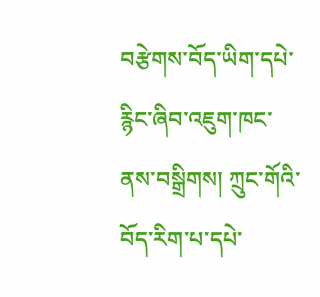བརྩེགས་བོད་ཡིག་དཔེ་རྙིང་ཞིབ་འཇུག་ཁང་ནས་བསྒྲིགས། ཀྲུང་གོའི་བོད་རིག་པ་དཔེ་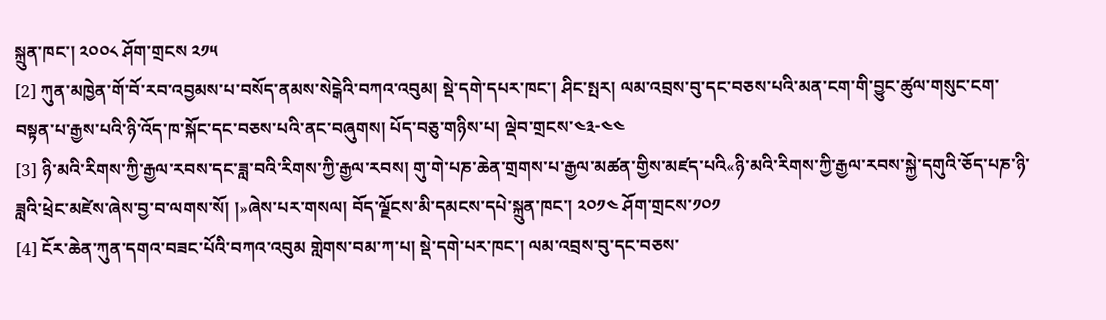སྐྲུན་ཁང་། ༢༠༠༨ ཤོག་གྲངས ༢༡༥
[2] ཀུན་མཁྱེན་གོ་བོ་རབ་འབྱམས་པ་བསོད་ནམས་སེངྒེའི་བཀའ་འབུམ། སྡེ་དགེ་དཔར་ཁང་། ཤིང་སྤར། ལམ་འབྲས་བུ་དང་བཅས་པའི་མན་ངག་གི་བྱུང་ཚུལ་གསུང་ངག་བསྟན་པ་རྒྱས་པའི་ཉི་འོད་ཁ་སྐོང་དང་བཅས་པའི་ནང་བཞུགས། པོད་བཅུ་གཉིས་པ། ལྡེབ་གྲངས་༤༣-༤༤
[3] ཉི་མའི་རིགས་ཀྱི་རྒྱལ་རབས་དང་ཟླ་བའི་རིགས་ཀྱི་རྒྱལ་རབས། གུ་གེ་པཎ་ཆེན་གྲགས་པ་རྒྱལ་མཚན་གྱིས་མཛད་པའི«ཉི་མའི་རིགས་ཀྱི་རྒྱལ་རབས་སྐྱེ་དགུའི་ཅོད་པཎ་ཉི་ཟླའི་ཕྲེང་མཛེས་ཞེས་བྱ་བ་ལགས་སོ། །»ཞེས་པར་གསལ། བོད་ལྗོངས་མི་དམངས་དཔེ་སྐྲུན་ཁང་། ༢༠༡༤ ཤོག་གྲངས་༡༠༡
[4] ངོར་ཆེན་ཀུན་དགའ་བཟང་པོའི་བཀའ་འབུམ གླེགས་བམ་ཀ་པ། སྡེ་དགེ་པར་ཁང་། ལམ་འབྲས་བུ་དང་བཅས་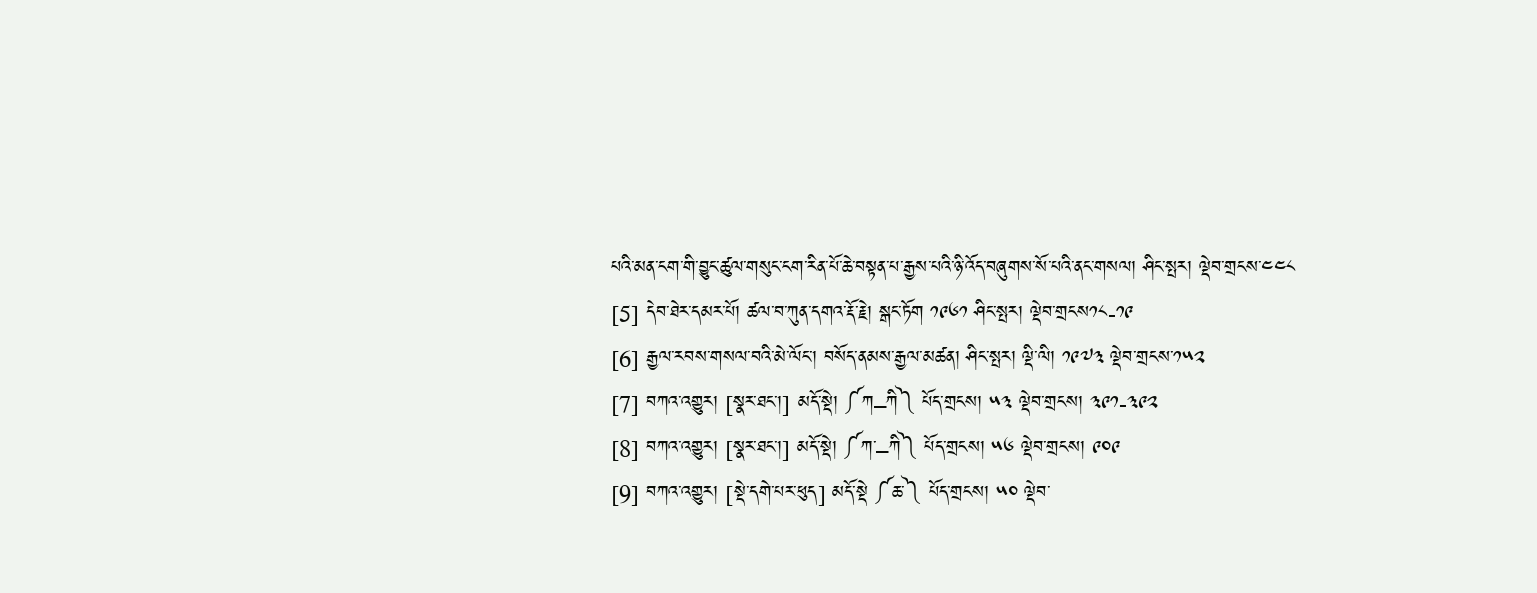པའི་མན་ངག་གི་བྱུང་ཚུལ་གསུང་ངག་རིན་པོ་ཆེ་བསྟན་པ་རྒྱས་པའི་ཉི་འོད་བཞུགས་སོ་པའི་ནང་གསལ། ཤིང་སྤར། ལྡེབ་གྲངས་༤༤༨
[5] དེབ་ཐེར་དམར་པོ། ཚལ་བ་ཀུན་དགའ་རྡོ་རྗེ། སྒང་ཏོག ༡༩༦༡ ཤིང་སྤར། ལྡེབ་གྲངས༡༨-༡༩
[6] རྒྱལ་རབས་གསལ་བའི་མེ་ལོང་། བསོད་ནམས་རྒྱལ་མཚན། ཤིང་སྤར། ལྡི་ལི། ༡༩༧༣ ལྡེབ་གྲངས་༡༥༢
[7] བཀའ་འགྱུར། [སྣར་ཐང་།] མདོ་སྡེ། ༼ཀ–ཀི༽ པོད་གྲངས། ༥༣ ལྡེབ་གྲངས། ༣༩༡-༣༩༢
[8] བཀའ་འགྱུར། [སྣར་ཐང་།] མདོ་སྡེ། ༼ཀ་–ཀི༽ པོད་གྲངས། ༥༦ ལྡེབ་གྲངས། ༩༠༩
[9] བཀའ་འགྱུར། [སྡེ་དགེ་པར་ཕུད] མདོ་སྡེ ༼ཆ་༽ པོད་གྲངས། ༥༠ ལྡེབ་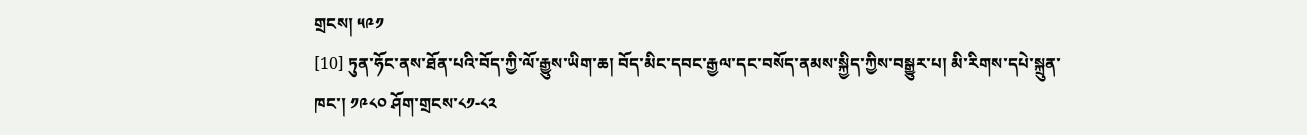གྲངས། ༥༩༡
[10] ཏུན་ཧོང་ནས་ཐོན་པའི་བོད་ཀྱི་ལོ་རྒྱུས་ཡིག་ཆ། བོད་མིང་དབང་རྒྱལ་དང་བསོད་ནམས་སྐྱིད་ཀྱིས་བསྒྱུར་པ། མི་རིགས་དཔེ་སྐྲུན་ཁང་། ༡༩༨༠ ཤོག་གྲངས་༨༡-༨༢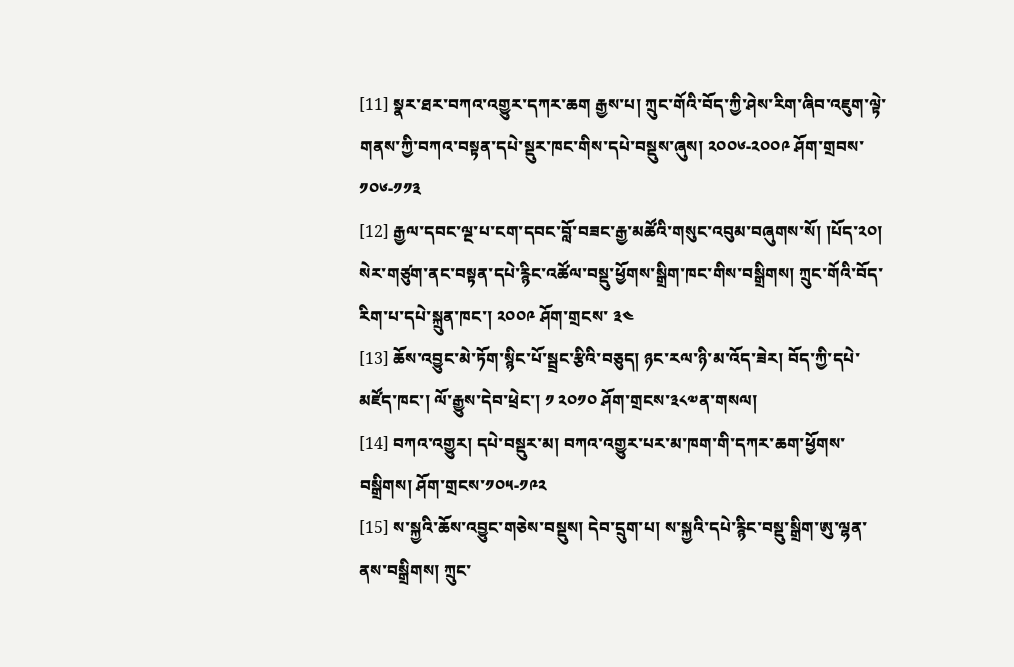[11] སྣར་ཐར་བཀའ་འགྱུར་དཀར་ཆག རྒྱས་པ། ཀྲུང་གོའི་བོད་ཀྱི་ཤེས་རིག་ཞིབ་འཇུག་ལྟེ་གནས་ཀྱི་བཀའ་བསྟན་དཔེ་སྡུར་ཁང་གིས་དཔེ་བསྡུས་ཞུས། ༢༠༠༦-༢༠༠༩ ཤོག་གྲབས་༡༠༦-༡༡༣
[12] རྒྱལ་དབང་ལྔ་པ་ངག་དབང་བློ་བཟང་རྒྱ་མཚོའི་གསུང་འབུམ་བཞུགས་སོ། །པོད་༢༠། སེར་གཙུག་ནང་བསྟན་དཔེ་རྙིང་འཚོལ་བསྡུ་ཕྱོགས་སྒྲིག་ཁང་གིས་བསྒྲིགས། ཀྲུང་གོའི་བོད་རིག་པ་དཔེ་སྐྲུན་ཁང་། ༢༠༠༩ ཤོག་གྲངས་ ༣༤
[13] ཆོས་འབྱུང་མེ་ཏོག་སྙིང་པོ་སྦྲང་རྩིའི་བཅུད། ཉང་རལ་ཉི་མ་འོད་ཟེར། བོད་ཀྱི་དཔེ་མཛོད་ཁང་། ལོ་རྒྱུས་དེབ་ཕྲེང་། ༡ ༢༠༡༠ ཤོག་གྲངས་༣༨༧ན་གསལ།
[14] བཀའ་འགྱུར། དཔེ་བསྡུར་མ། བཀའ་འགྱུར་པར་མ་ཁག་གི་དཀར་ཆག་ཕྱོགས་བསྒྲིགས། ཤོག་གྲངས་༡༠༥-༡༩༢
[15] ས་སྐྱའི་ཆོས་འབྱུང་གཅེས་བསྡུས། དེབ་དྲུག་པ། ས་སྐྱའི་དཔེ་རྙིང་བསྡུ་སྒྲིག་ཨུ་ལྷན་ནས་བསྒྲིགས། ཀྲུང་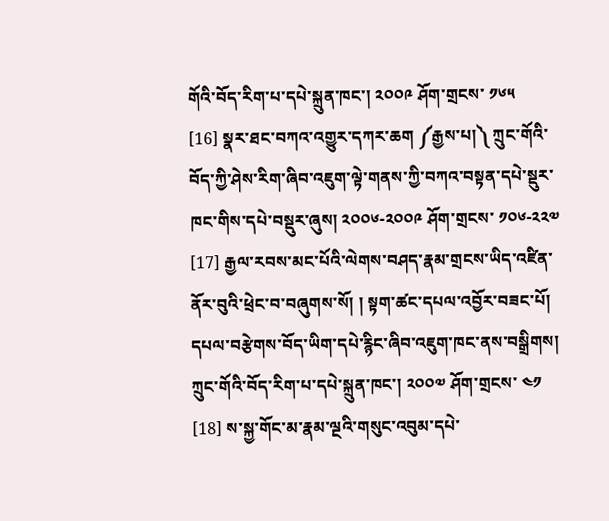གོའི་བོད་རིག་པ་དཔེ་སྐྲུན་ཁང་། ༢༠༠༩ ཤོག་གྲངས་ ༡༦༥
[16] སྣར་ཐང་བཀའ་འགྱུར་དཀར་ཆག ༼རྒྱས་པ།༽ ཀྲུང་གོའི་བོད་ཀྱི་ཤེས་རིག་ཞིབ་འཇུག་ལྟེ་གནས་ཀྱི་བཀའ་བསྟན་དཔེ་སྡུར་ཁང་གིས་དཔེ་བསྡུར་ཞུས། ༢༠༠༦-༢༠༠༩ ཤོག་གྲངས་ ༡༠༦-༢༢༧
[17] རྒྱལ་རབས་མང་པོའི་ལེགས་བཤད་རྣམ་གྲངས་ཡིད་འཛིན་ནོར་བུའི་ཕྲེང་བ་བཞུགས་སོ། ། སྟག་ཚང་དཔལ་འབྱོར་བཟང་པོ། དཔལ་བརྩེགས་བོད་ཡིག་དཔེ་རྙིང་ཞིབ་འཇུག་ཁང་ནས་བསྒྲིགས། ཀྲུང་གོའི་བོད་རིག་པ་དཔེ་སྐྲུན་ཁང་། ༢༠༠༧ ཤོག་གྲངས་ ༤༡
[18] ས་སྐྱ་གོང་མ་རྣམ་ལྔའི་གསུང་འབུམ་དཔེ་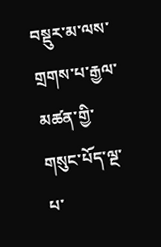བསྡུར་མ་ལས་གྲགས་པ་རྒྱལ་མཚན་གྱི་གསུང་པོད་ལྔ་པ་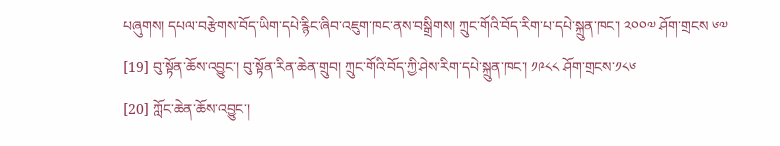པཞུགས། དཔལ་བརྩེགས་བོད་ཡིག་དཔེ་རྙིང་ཞིབ་འཇུག་ཁང་ནས་བསྒྲིགས། ཀྲུང་གོའི་བོད་རིག་པ་དཔེ་སྐྲུན་ཁང་། ༢༠༠༧ ཤོག་གྲངས ༦༧
[19] བུ་སྟོན་ཆོས་འབྱུང་། བུ་སྟོན་རིན་ཆེན་གྲུབ། ཀྲུང་གོའི་བོད་ཀྱི་ཤེས་རིག་དཔེ་སྐྲུན་ཁང་། ༡༩༨༨ ཤོག་གྲངས་༡༨༦
[20] ཀློང་ཆེན་ཆོས་འབྱུང་།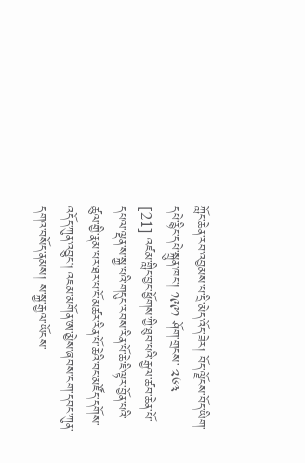ཀློང་ཆེན་རབ་འབྱམས་པ་དྲི་མེད་འོད་ཟེར། བོད་ལྗོངས་བོད་ཡིག་དཔེ་རྙིང་དཔེ་སྐྲུན་ཁང་། ༡༩༩༡ ཤོག་གྲངས་ ༢༦༣
[21] འཛམ་གླིང་བྱང་ཕྱོགས་ཀྱི་ཐུབ་པའི་རྒྱལ་ཚབ་ཆེན་པོ་དཔལ་ལྡན་ས་སྐྱ་པའི་གདུང་རབས་རིན་པོ་ཆེ་ཇི་ལྟར་བྱོན་པའི་ཚུལ་གྱི་རྣམ་པར་ཐར་པ་ངོ་མཚར་རིན་པོ་ཆེའི་བང་མཛོད་དགོས་འདོད་ཀུན་འབྱུང། འཇམ་མགོན་ཨ་མྱེས་ཞབས་ངག་དབང་ཀུན་དགའ་བསོད་ནམས། ས་སྐྱ་རྒྱལ་ཡོངས་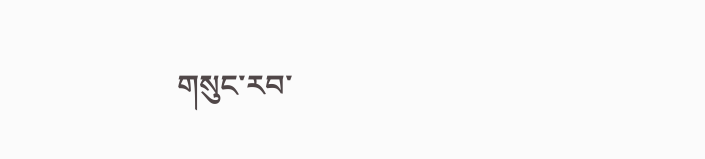གསུང་རབ་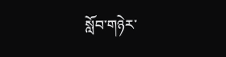སློབ་གཉེར་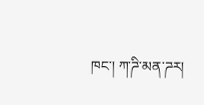ཁང་། ཀ་ཌི་མན་ཌར།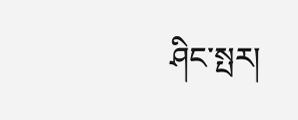ཤིང་སྤར།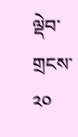ལྡེབ་གྲངས་༢༠